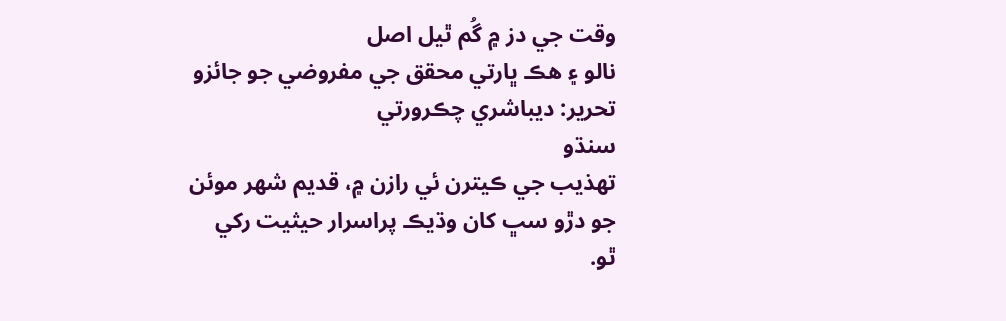وقت جي دز ۾ گُم ٿيل اصل
نالو ۽ ھڪ ڀارتي محقق جي مفروضي جو جائزو
تحرير: ديباشري چڪرورتي
سنڌو
تهذيب جي ڪيترن ئي رازن ۾، قديم شهر موئن جو دڙو سڀ کان وڌيڪ پراسرار حيثيت رکي
ٿو.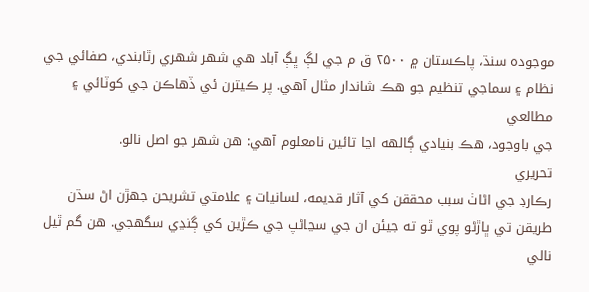موجوده سنڌ، پاڪستان ۾ ۲۵۰۰ ق م جي لڳ ڀڳ آباد هي شهر شهري رٿابندي، صفائي جي
نظام ۽ سماجي تنظيم جو هڪ شاندار مثال آهي. پر ڪيترن ئي ڏهاڪن جي کوٽائي ۽ مطالعي
جي باوجود، هڪ بنيادي ڳالهه اڃا تائين نامعلوم آهي: هن شهر جو اصل نالو.
تحريري
رڪارڊ جي اڻاٺ سبب محققن کي آثار قديمه، لسانيات ۽ علامتي تشريحن جهڙن اڻ سڌن
طريقن تي ڀاڙڻو پوي ٿو ته جيئن ان جي سڃاڻپ جي ڪڙين کي ڳنڍي سگهجي. هن گم ٿيل نالي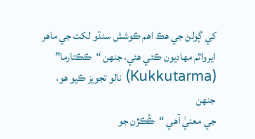کي ڳولڻ جي هڪ اهم ڪوشش سنڌو لکت جي ماهر ايرواٿم مهاديون ڪئي هئي، جنهن “ڪڪتارما” (Kukkutarma) نالو تجويز ڪيو هو، جنهن
جي معنيٰ آهي “ڪُڪڙن جو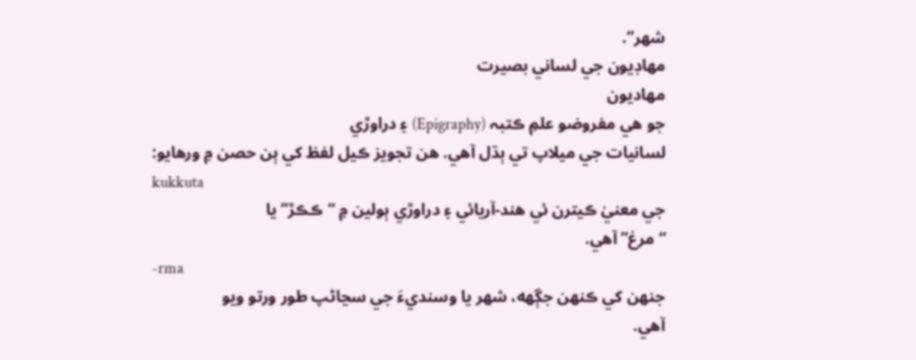شهر”.
مهاڊيون جي لساني بصيرت
مهاديون
جو هي مفروضو علمِ ڪتبہ (Epigraphy) ۽ دراوڙي
لسانيات جي ميلاپ تي ٻڌل آهي. هن تجويز ڪيل لفظ کي ٻن حصن ۾ ورهايو:
kukkuta
جي معنيٰ ڪيترن ئي هند-آريائي ۽ دراوڙي ٻولين ۾ “ڪڪڙ” يا
“مرغ” آهي.
-rma
جنهن کي ڪنهن جڳهه، شهر يا وسنديءَ جي سڃاڻپ طور ورتو ويو
آهي.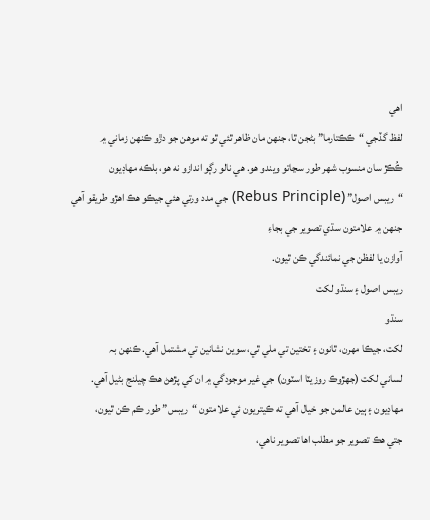اھي
لفظ گڏجي “ڪڪتارما” بڻجن ٿا، جنهن مان ظاهر ٿئي ٿو ته موهن جو دڙو ڪنهن زماني ۾
ڪُڪڙ سان منسوب شهر طور سڃاتو ويندو هو. هي نالو رڳو اندازو نه هو، بلڪه مهاڊيون
“ريبس اصول” (Rebus Principle) جي مدد ورتي هئي جيڪو هڪ اهڙو طريقو آھي جنھن ۾ علامتون سڌي تصوير جي بجاءِ
آوازن يا لفظن جي نمائندگي ڪن ٿيون.
ريبس اصول ۽ سنڌو لکت
سنڌو
لکت، جيڪا مهرن، ٿانون ۽ تختين تي ملي ٿي، سوين نشانين تي مشتمل آهي. ڪنهن بہ
لساني لکت (جهڙوڪ روزيٽا اسٽون) جي غير موجودگي ۾ ان کي پڙهڻ هڪ چيلنج بڻيل آهي.
مهاڊيون ۽ ٻين عالمن جو خيال آهي ته ڪيتريون ئي علامتون “ريبس” طور ڪم ڪن ٿيون،
جتي هڪ تصوير جو مطلب اها تصوير ناهي،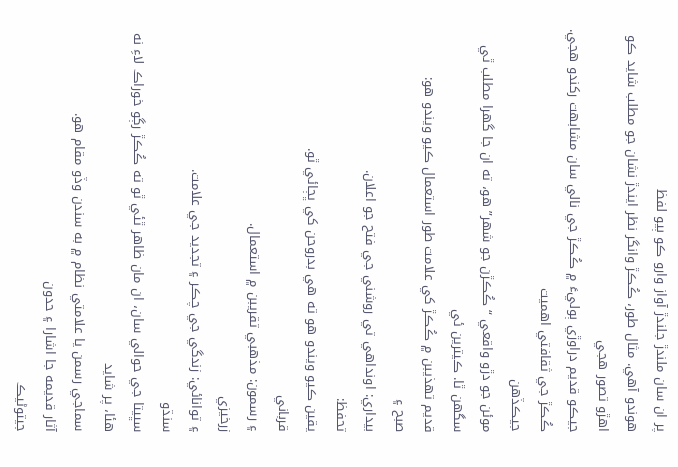پر ان سان ملندڙ جلندڙ آواز وارو ڪو ٻيو لفظ
هوندو آهي. مثال طور، ڪُڪڙ وانگر نظر ايندڙ نشان جو مطلب شايد ڪو اهڙو تصور هجي
جيڪو قديم دراوڙي ٻوليءَ ۾ ڪُڪڙ جي نالي سان مشابهت رکندو هجي.
ڪُڪڙ جي ثقافتي اهميت
جيڪڏهن
موئن جو دڙو واقعي “ڪُڪڙن جو شهر” هو، ته ان جا گهرا مطلب ٿي سگهن ٿا. ڪيترين ئي
قديم تهذيبن ۾ ڪُڪڙ کي علامت طور استعمال ڪيو ويندو هو:
صبح ۽
بيداري: اونداهي تي روشني جي فتح جو اعلان.
تحفظ:
يقين ڪيو ويندو هو ته هي بدروحن کي ڀڄائي ٿو.
قرباني
۽ رسمون: مذهبي تقريبن ۾ استعمال.
زرخيزي
۽ توانائي: زندگي جي چڪر ۽ تجديد جي علامت.
سنڌو
سڀيتا جي حوالي سان، ان مان ظاهر ٿئي ٿو ته ڪُڪڙ رڳو خوراڪ لاءِ نه هئا، پر شايد
سماجي رسمن يا علامتي نظام ۾ به سندن وڏو مقام هو.
آثار قديمه جا اشارا ۽ حدون
جيتوڻيڪ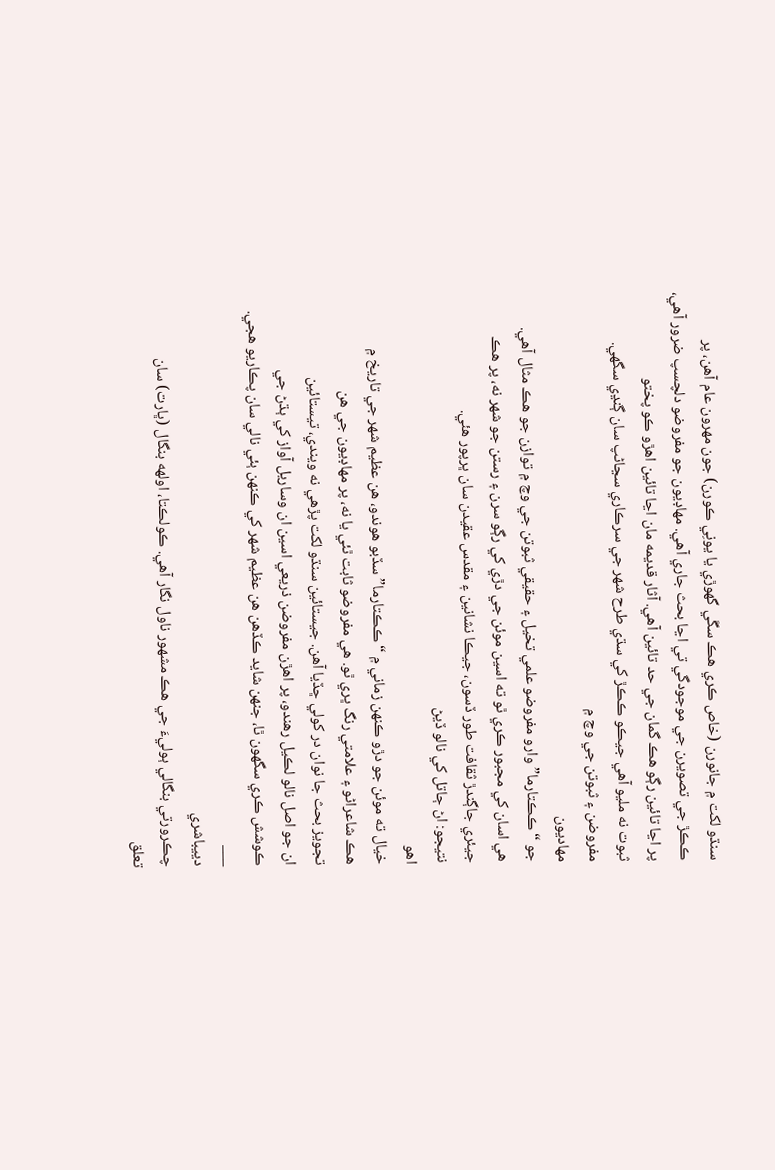سنڌو لکت ۾ جانورن (خاص ڪري هڪ سڱي گهوڙي يا يونِي ڪورن) جون مهرون عام آهن، پر
ڪڪڙ جي تصويرن جي موجودگي تي اڃا بحث جاري آهي. مهاڊيون جو مفروضو دلچسپ ضرور آهي،
پر اڃا تائين رڳو هڪ گمان جي حد تائين آهي. آثار قديمه مان اڃا تائين اهڙو ڪو پختو
ثبوت نه مليو آهي جيڪو ڪڪڙ کي سڌي طرح شهر جي سرڪاري سڃاڻپ سان ڳنڍي سگهي.
مفروضن ۽ ثبوتن جي وچ ۾
مهاديون
جو “ڪڪتارما” وارو مفروضو علمي تخيل ۽ حقيقي ثبوتن جي وچ ۾ توازن جو هڪ مثال آهي.
هي اسان کي مجبور ڪري ٿو ته اسين موئن جي دڙي کي رڳو سرن ۽ رستن جو شهر نه، پر هڪ
جيئري جاڳندڙ ثقافت طور ڏسون، جيڪا نشانين ۽ مقدس عقيدن سان ڀرپور هئي.
نتيجو: اڻ ڄاتل کي نالو ڏيڻ
اهو
خيال ته موئن جو دڙو ڪنهن زماني ۾ “ڪڪتارما” سڏبو هوندو، هن عظيم شهر جي تاريخ ۾
هڪ شاعراڻو ۽ علامتي رنگ ڀري ٿو. هي مفروضو ثابت ٿئي يا نه، پر مهاڊيون جي هن
تجويز بحث جا نوان در کولي ڇڏيا آهن. جيستائين سنڌو لکت پڙهي نه ويندي، تيستائين
ان جو اصل نالو لڪيل رهندو، پر اهڙن مفروضن ذريعي اسين ان وساريل آواز کي ٻڌڻ جي
ڪوشش ڪري سگهون ٿا، جنهن شايد ڪڏهن هن عظيم شهر کي ڪنهن ٻئي نالي سان پڪاريو هجي.
___
دييباشري
چڪرورتي بنگالي ٻوليءَ جي هڪ مشهور ناول نگار آهي. ڪولڪتا، اولهه بنگال (ڀارت) سان
تعلق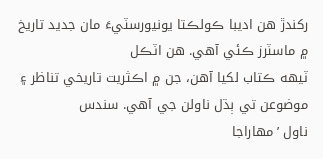رکندڙ هن اديبا ڪولڪتا يونيورسٽيءَ مان جديد تاريخ ۾ ماسٽرز ڪئي آهي. هن اٽڪل
ٽيهه ڪتاب لکيا آهن، جن ۾ اڪثريت تاريخي تناظر ۽ موضوعن تي ٻڌل ناولن جي آهي. سندس
ناول ’مهاراجا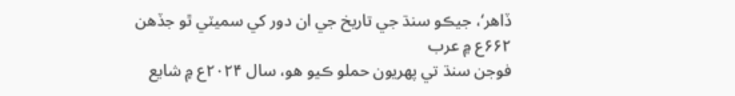ڏاهر‘، جيڪو سنڌ جي تاريخ جي ان دور کي سميٽي ٿو جڏهن ۶۶۲ع ۾ عرب
فوجن سنڌ تي پهريون حملو ڪيو هو، سال ۲۰۲۴ع ۾ شايع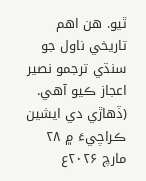ٿيو. هن اهم تاريخي ناول جو
سنڌي ترجمو نصير اعجاز ڪيو آهي.
(ڏھاڙي دي ايشين ڪراچيءَ ۾ ۲۸ مارچ ۲۰۲۶ع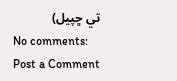تي ڇپيل)
No comments:
Post a Comment